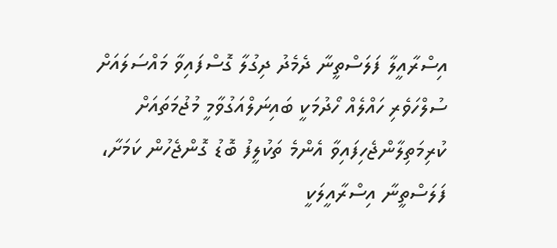އިސްރާއީލާ ފަލަސްތީނާ ދެމެދު ދިގުލާ ގޮސްފައިވާ މައްސަލައަށް ސުލްހަވެރި ހައްލެއް ހޯދުމަކީ ބައިނަލްއަގުވާމީ މުޖުމަތައަށް ކުރިމަތިލާންޖެހިފައިވާ އެންމެ ތަކުލީފު ބޮޑު ގޮންޖެހުން ކަމަށާ، ފަލަސްތީނާ އިސްރާއީލަކީ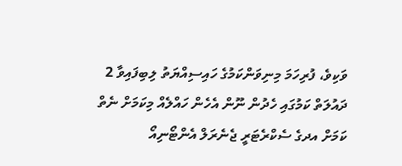ވަކިވެ، ފުރިހަމަ މިނިވަންކަމުގެ ހައިސިއްޔަތު ލިބިފައިވާ 2 ދައުލަތް ކަމުގައި ހެދުން ނޫން އެހެން ހައްލެއް މިކަމަށް ނެތް ކަމަށް އދގެ ސެކްރެޓަރީ ޖެނެރަލް އެންޓޯނިއޯ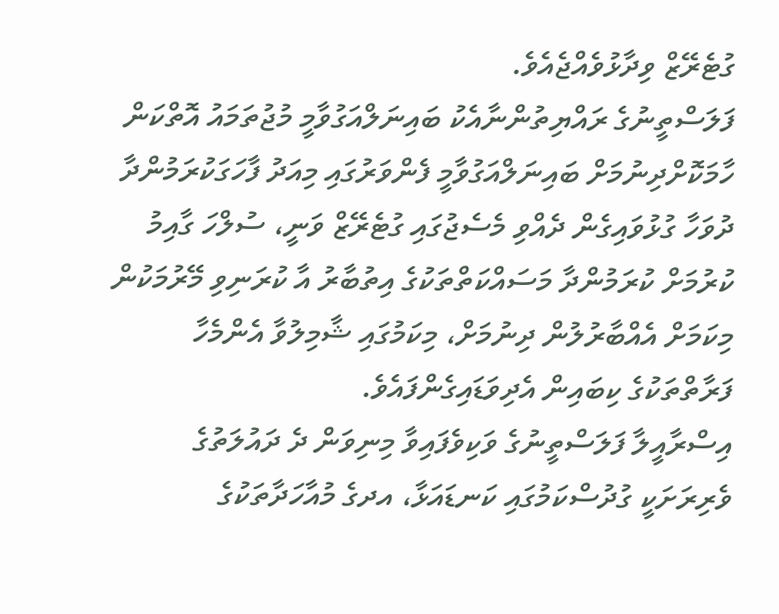ގުޓެރޭޒް ވިދާޅުވެއްޖެއެވެ.
ފަލަސްތީނުގެ ރައްޔިތުންނާއެކު ބައިނަލްއަގުވާމީ މުޖުތަމައު އޮތްކަން ހާމަކޮށްދިނުމަށް ބައިނަލްއަގުވާމީ ފެންވަރުގައި މިއަދު ފާހަގަކުރަމުންދާ ދުވަހާ ގުޅުވައިގެން ދެއްވި މެސެޖުގައި ގުޓެރޭޒް ވަނީ، ސުލްހަ ގާއިމު ކުރުމަށް ކުރަމުންދާ މަސައްކަތްތަކުގެ އިތުބާރު އާ ކުރަނިވި މޭރުމަކުން މިކަމަށް އެއްބާރުލުން ދިނުމަށް، މިކަމުގައި ޝާމިލުވާ އެންމެހާ ފަރާތްތަކުގެ ކިބައިން އެދިވަޑައިގެންފައެވެ.
އިސްރާއީލާ ފަލަސްތީނުގެ ވަކިވެފައިވާ މިނިވަން ދެ ދައުލަތުގެ ވެރިރަށަކީ ގުދުސްކަމުގައި ކަނޑައަޅާ، އދގެ މުއާހަދާތަކުގެ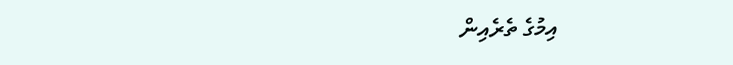އިމުގެ ތެރެއިން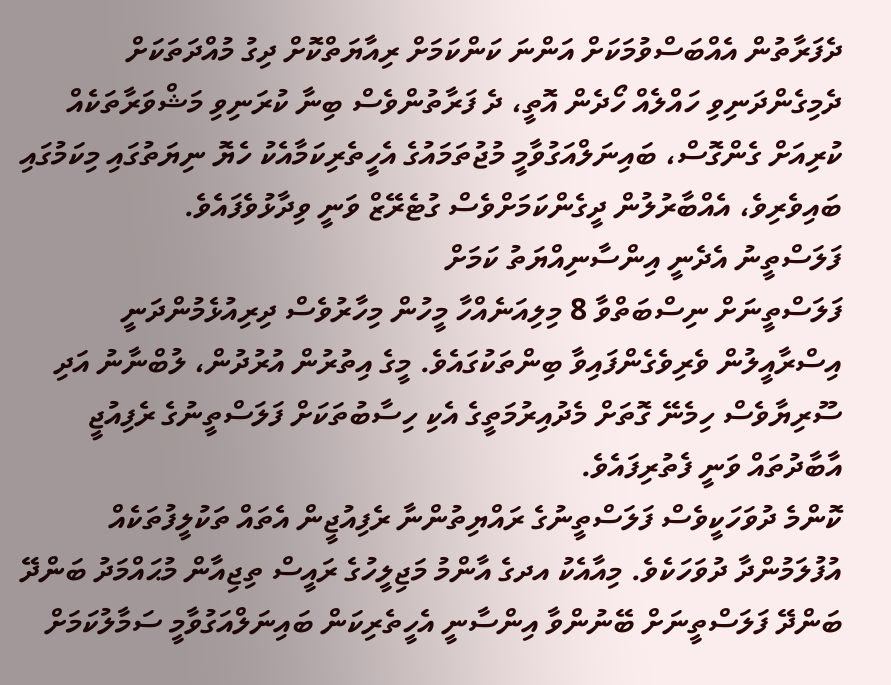ދެފަރާތުން އެއްބަސްވުމަކަށް އަންނަ ކަންކަމަށް ރިއާޔަތްކޮށް ދިގު މުއްދަތަކަށް ދެމިގެންދަނިވި ހައްލެއް ހޯދެން އޮތީ، ދެ ފަރާތުންވެސް ބިނާ ކުރަނިވި މަޝްވަރާތަކެއް ކުރިއަށް ގެންގޮސް، ބައިނަލްއަގުވާމީ މުޖުތަމައުގެ އެހީތެރިކަމާއެކު ހެޔޮ ނިޔަތުގައި މިކަމުގައި ބައިވެރިވެ، އެއްބާރުލުން ދީގެންކަމަށްވެސް ގުޓެރޭޒް ވަނީ ވިދާޅުވެފައެވެ.
ފަލަސްތީނު އެދެނީ އިންސާނިއްޔަތު ކަމަށް
ފަލަސްތީނަށް ނިސްބަތްވާ 8 މިލިއަނެއްހާ މީހުން މިހާރުވެސް ދިރިއުޅެމުންދަނީ އިސްރާއީލުން ވެރިވެގެންފައިވާ ބިންތަކުގައެވެ. މީގެ އިތުރުން އުރުދުން، ލުބްނާނު އަދި ސޫރިޔާވެސް ހިމެނޭ ގޮތަށް މެދުއިރުމަތީގެ އެކި ހިސާބުތަކަށް ފަލަސްތީނުގެ ރެފިއުޖީ އާބާދުތައް ވަނީ ފެތުރިފައެވެ.
ކޮންމެ ދުވަހަކީވެސް ފަލަސްތީނުގެ ރައްޔިތުންނާ ރެފިއުޖީން އެތައް ތަކުލީފުތަކެއް އުފުލަމުންދާ ދުވަހަކެވެ. މިއާއެކު އދގެ އާންމު މަޖިލީހުގެ ރައީސް ތިޖިއާން މުޙައްމަދު ބަންދޭ ބަންދޭ ފަލަސްތީނަށް ބޭނުންވާ އިންސާނީ އެހީތެރިކަން ބައިނަލްއަގުވާމީ ސަމާލުކަމަށް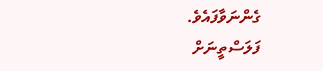ގެންނަވާފައެވެ.
ފަލަސްތީނަށް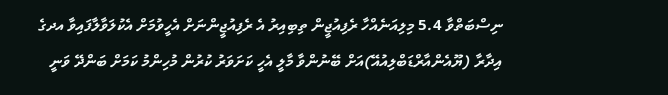ނިސްބަތްވާ 5.4 މިލިއަނެއްހާ ރެފިއުޖީން ތިބިއިރު އެ ރެފިއުޖީންނަށް އެހީވުމަށް އެކުލަވާލާފައިވާ އދގެ އިދާރާ (ޔޫއެންއާރްޑަބްލިއުއޭ)އަށް ބޭނުންވާ މާލީ އެހީ ކަށަވަރު ކުރުން މުހިންމު ކަމަށް ބަންދޭ ވަނީ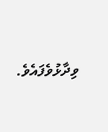ވިދާޅުވެފައެވެ.